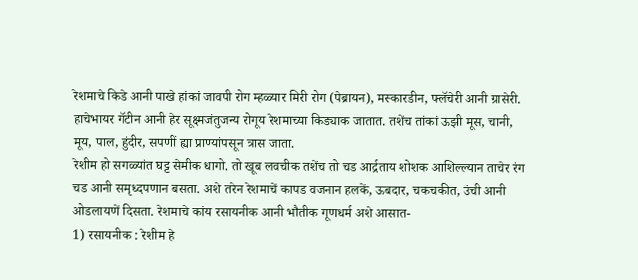रेशमाचे किडे आनी पाखे हांकां जावपी रोग म्हळ्यार मिरी रोग (पेब्रायन), मस्कारडीन, फ्लॅचेरी आनी ग्रासेरी. हाचेभायर गॅटीन आनी हेर सूक्ष्मजंतुजन्य रोगूय रेशमाच्या किड्याक जातात. तशेंच तांकां ऊझी मूस, चानी, मूय, पाल, हुंदीर, सपणीं ह्या प्राण्यांपसून त्रास जाता.
रेशीम हो सगळ्यांत घट्ट सेमीक धागो. तो खूब लवचीक तशेंच तो चड आर्द्रताय शोशक आशिल्ल्यान ताचेर रंग चड आनी समृध्दपणान बसता. अशे तरेन रेशमाचें कापड वजनान हलकें, ऊबदार, चकचकीत, उंची आनी ओडलायणें दिसता. रेशमाचे कांय रसायनीक आनी भौतीक गूणधर्म अशे आसात-
1) रसायनीक : रेशीम हे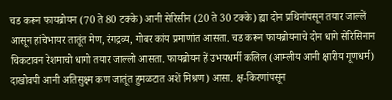चड करून फायब्रोयन (70 ते 80 टक्के) आनी सेरिसीन (20 ते 30 टक्के) ह्या दोन प्रथिनांपसून तयार जाल्लें आसून हांचेभायर तातूंत मेण, रंगद्रव्य, गोबर कांय प्रमाणांत आसता. चड करून फायब्रोयनाचे दोन धागे सेरिसिनान चिकटावन रेशमाचो धागो तयार जाल्लो आसता. फायब्रोयन हें उभयधर्मी कलिल (आम्लीय आनी क्षारीय गूणधर्म) दाखोवपी आनी अतिसुक्ष्म कण जातूंत हुमळटात अशें मिश्रण) आसा. क्ष-किरणांपसून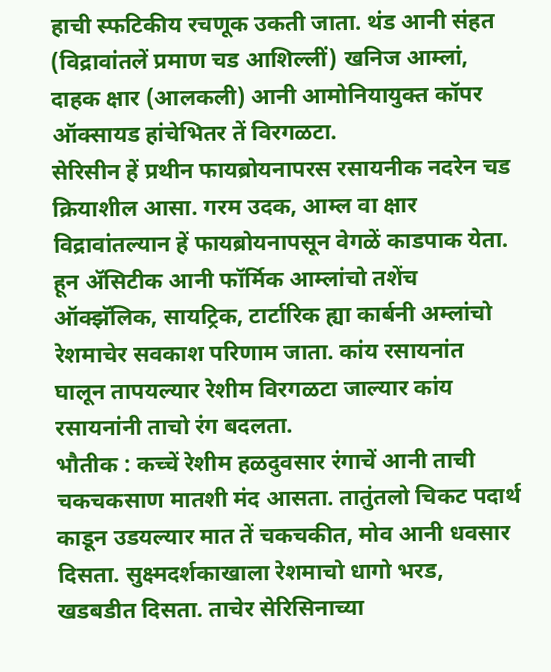हाची स्फटिकीय रचणूक उकती जाता. थंड आनी संहत (विद्रावांतलें प्रमाण चड आशिल्लीं) खनिज आम्लां, दाहक क्षार (आलकली) आनी आमोनियायुक्त कॉपर ऑक्सायड हांचेभितर तें विरगळटा.
सेरिसीन हें प्रथीन फायब्रोयनापरस रसायनीक नदरेन चड क्रियाशील आसा. गरम उदक, आम्ल वा क्षार विद्रावांतल्यान हें फायब्रोयनापसून वेगळें काडपाक येता.
हून ॲसिटीक आनी फॉर्मिक आम्लांचो तशेंच ऑक्झॅलिक, सायट्रिक, टार्टारिक ह्या कार्बनी अम्लांचो रेशमाचेर सवकाश परिणाम जाता. कांय रसायनांत घालून तापयल्यार रेशीम विरगळटा जाल्यार कांय रसायनांनी ताचो रंग बदलता.
भौतीक : कच्चें रेशीम हळदुवसार रंगाचें आनी ताची चकचकसाण मातशी मंद आसता. तातुंतलो चिकट पदार्थ काडून उडयल्यार मात तें चकचकीत, मोव आनी धवसार दिसता. सुक्ष्मदर्शकाखाला रेशमाचो धागो भरड, खडबडीत दिसता. ताचेर सेरिसिनाच्या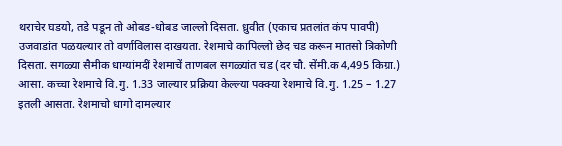थराचेर घडयो, तडे पडून तो ओबड-धोबड जाल्लो दिसता. ध्रुवीत (एकाच प्रतलांत कंप पावपी) उजवाडांत पळयल्यार तो वर्णाविलास दाखयता. रेशमाचे कापिल्लो छेद चड करून मातसो त्रिकोणी दिसता. सगळ्या सैमीक धाग्यांमदीं रेशमाचें ताणबल सगळ्यांत चड (दर चौ. सेंमी.क 4,495 किग्रा.) आसा. कच्चा रेशमाचे वि.गु. 1.33 जाल्यार प्रक्रिया केल्ल्या पक्क्या रेशमाचे वि.गु. 1.25 – 1.27 इतली आसता. रेशमाचो धागो दामल्यार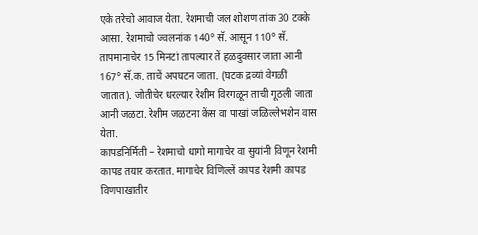एके तरेचो आवाज येता. रेशमाची जल शोशण तांक 30 टक्के आसा. रेशमाचो ज्वलनांक 140° सॅ. आसून 110° सॅ. तापमानाचेर 15 मिनटां तापल्यार तें हळदुवसार जाता आनी 167° सॅ.क. ताचें अपघटन जाता. (घटक द्रव्यां वेगळीं जातात). जोतीचेर धरल्यार रेशीम विरगळून ताची गूठली जाता आनी जळटा. रेशीम जळटना केंस वा पाखां जळिल्लेभशेन वास येता.
कापडनिर्मिती – रेशमाचो धागो मागाचेर वा सुयांनी विणून रेशमी कापड तयार करतात. मागाचेर विणिल्लें कापड रेशमी कापड विणपाखातीर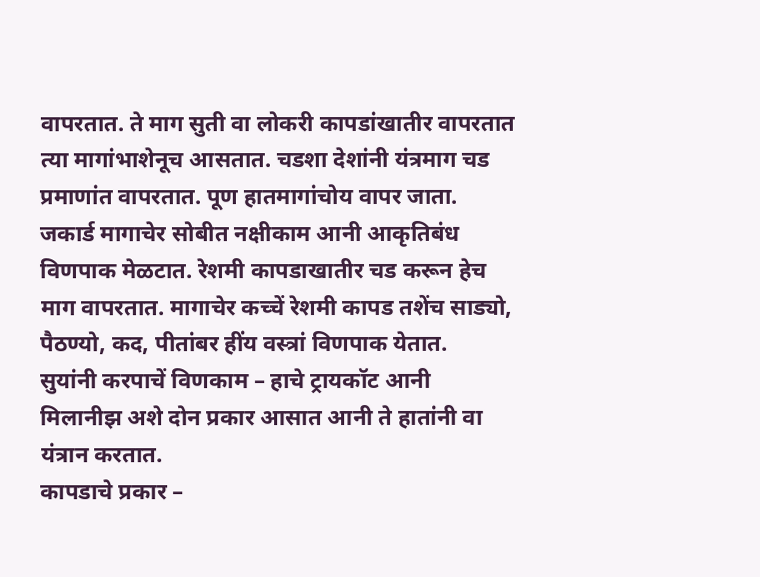वापरतात. ते माग सुती वा लोकरी कापडांखातीर वापरतात त्या मागांभाशेनूच आसतात. चडशा देशांनी यंत्रमाग चड प्रमाणांत वापरतात. पूण हातमागांचोय वापर जाता. जकार्ड मागाचेर सोबीत नक्षीकाम आनी आकृतिबंध विणपाक मेळटात. रेशमी कापडाखातीर चड करून हेच माग वापरतात. मागाचेर कच्चें रेशमी कापड तशेंच साड्यो, पैठण्यो, कद, पीतांबर हींय वस्त्रां विणपाक येतात.
सुयांनी करपाचें विणकाम – हाचे ट्रायकॉट आनी मिलानीझ अशे दोन प्रकार आसात आनी ते हातांनी वा यंत्रान करतात.
कापडाचे प्रकार –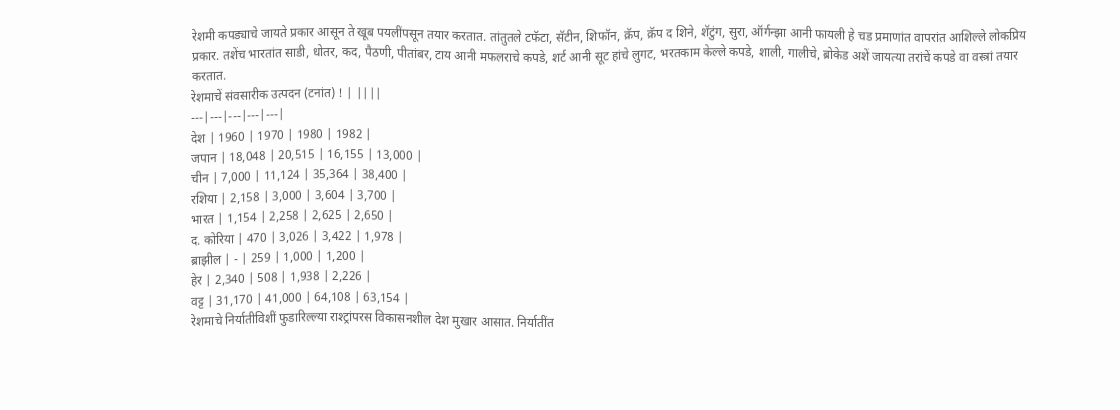रेशमी कपड्याचे जायते प्रकार आसून ते खूब पयलींपसून तयार करतात. तांतुतले टफॅटा, सॅटीन, शिफॉन, क्रॅप, क्रॅप द शिने, शॅटुंग, सुरा, ऑर्गन्झा आनी फायली हे चड प्रमाणांत वापरांत आशिल्ले लोकप्रिय प्रकार. तशेंच भारतांत साडी, धोतर, कद, पैठणी, पीतांबर, टाय आनी मफलराचे कपडे, शर्ट आनी सूट हांचे लुगट, भरतकाम केल्ले कपडे, शाली, गालीचे, ब्रोकेड अशें जायत्या तरांचें कपडे वा वस्त्रां तयार करतात.
रेशमाचें संवसारीक उत्पदन (टनांत) ! | ||||
---|---|---|---|---|
देश | 1960 | 1970 | 1980 | 1982 |
जपान | 18,048 | 20,515 | 16,155 | 13,000 |
चीन | 7,000 | 11,124 | 35,364 | 38,400 |
रशिया | 2,158 | 3,000 | 3,604 | 3,700 |
भारत | 1,154 | 2,258 | 2,625 | 2,650 |
द. कोरिया | 470 | 3,026 | 3,422 | 1,978 |
ब्राझील | - | 259 | 1,000 | 1,200 |
हेर | 2,340 | 508 | 1,938 | 2,226 |
वट्ट | 31,170 | 41,000 | 64,108 | 63,154 |
रेशमाचे निर्यातीविशीं फुडारिल्ल्या राश्ट्रांपरस विकासनशील देश मुखार आसात. निर्यातींत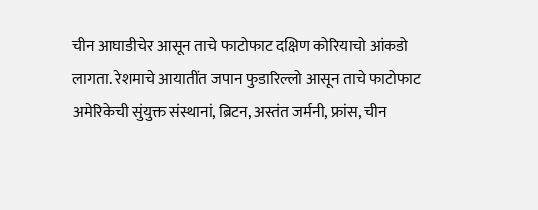चीन आघाडीचेर आसून ताचे फाटोफाट दक्षिण कोरियाचो आंकडो लागता. रेशमाचे आयातींत जपान फुडारिल्लो आसून ताचे फाटोफाट अमेरिकेची सुंयुक्त संस्थानां, ब्रिटन, अस्तंत जर्मनी, फ्रांस, चीन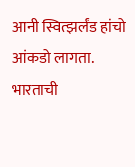आनी स्वित्झर्लंड हांचो आंकडो लागता. भारताची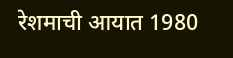रेशमाची आयात 1980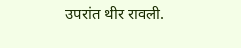उपरांत थीर रावली.